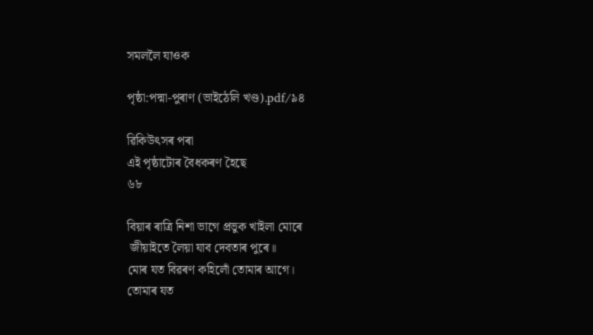সমললৈ যাওক

পৃষ্ঠা:পদ্মা-পুৰাণ (ভাইঠেলি খণ্ড).pdf/৯৪

ৱিকিউৎসৰ পৰা
এই পৃষ্ঠাটোৰ বৈধকৰণ হৈছে
৬৮

বিয়াৰ ৰাত্ৰি নিশা ভাগে প্ৰভুক খাইলা মোৰে
 জীয়াইতে লৈয়া যাব দেবতাৰ পুৰে॥
মোৰ যত বিৱৰণ কহিলোঁ তোমাৰ আগে।
তোমাৰ যত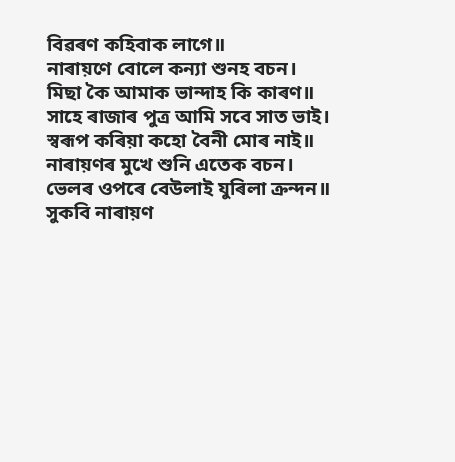বিৱৰণ কহিবাক লাগে॥
নাৰায়ণে বোলে কন্যা শুনহ বচন।
মিছা কৈ আমাক ভান্দাহ কি কাৰণ॥
সাহে ৰাজাৰ পুত্ৰ আমি সবে সাত ভাই।
স্বৰূপ কৰিয়া কহো বৈনী মোৰ নাই॥
নাৰায়ণৰ মুখে শুনি এতেক বচন।
ভেলৰ ওপৰে বেউলাই যুৰিলা ক্ৰন্দন॥
সুকবি নাৰায়ণ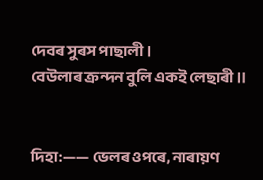দেবৰ সুৰস পাছালী।
বেউলাৰ ক্ৰন্দন বুলি একই লেছাৰী॥


দিহা:—— ভেলৰ ওপৰে, নাৰায়ণ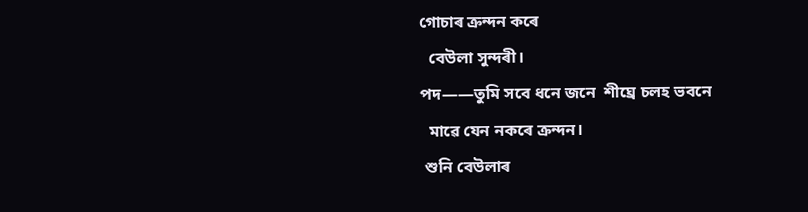গোচাৰ ক্ৰন্দন কৰে
  বেউলা সুন্দৰী।
পদ——তুমি সবে ধনে জনে  শীঘ্ৰে চলহ ভবনে
  মাৱে যেন নকৰে ক্ৰন্দন।
 শুনি বেউলাৰ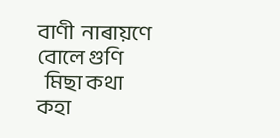বাণী  নাৰায়ণে বোলে গুণি
  মিছা কথা কহা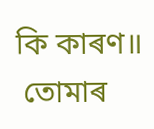কি কাৰণ॥
 তোমাৰ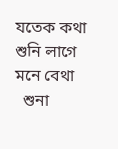যতেক কথা   শুনি লাগে মনে বেথা
  শুনা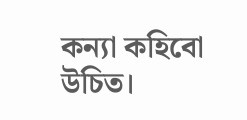কন্যা কহিবো উচিত।